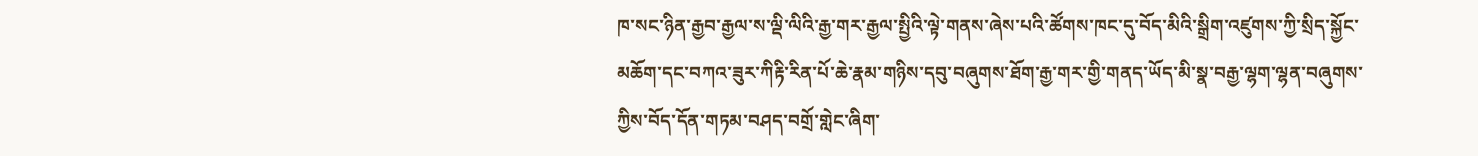ཁ་སང་ཉིན་རྒྱབ་རྒྱལ་ས་ལྡི་ལིའི་རྒྱ་གར་རྒྱལ་སྤྱིའི་ལྟེ་གནས་ཞེས་པའི་ཚོགས་ཁང་དུ་བོད་མིའི་སྒྲིག་འཛུགས་ཀྱི་སྲིད་སྐྱོང་མཆོག་དང་བཀའ་ཟུར་ཀིརྟི་རིན་པོ་ཆེ་རྣམ་གཉིས་དབུ་བཞུགས་ཐོག་རྒྱ་གར་གྱི་གནད་ཡོད་མི་སྣ་བརྒྱ་ལྷག་ལྷན་བཞུགས་ཀྱིས་བོད་དོན་གཏམ་བཤད་བགྲོ་གླེང་ཞིག་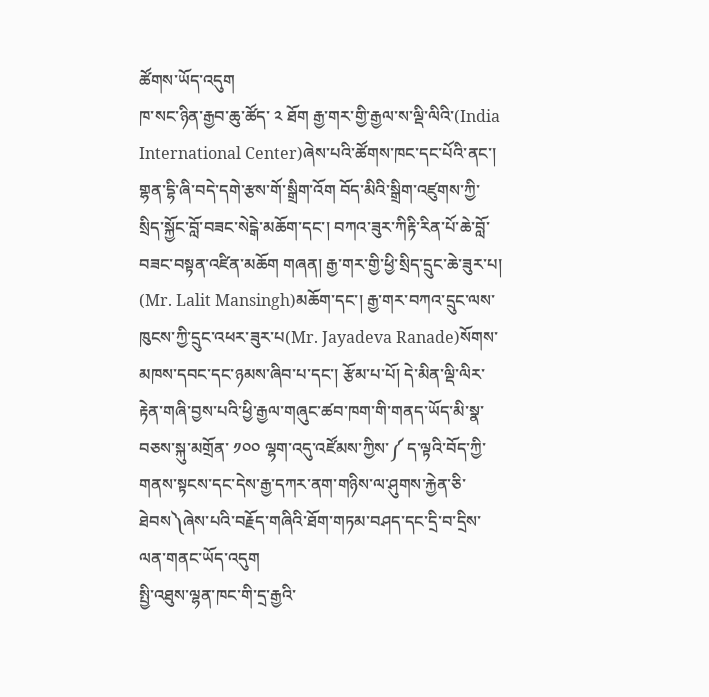ཚོགས་ཡོད་འདུག
ཁ་སང་ཉིན་རྒྱབ་ཆུ་ཚོད་ ༢ ཐོག རྒྱ་གར་གྱི་རྒྱལ་ས་ལྡི་ལིའི་(India International Center)ཞེས་པའི་ཚོགས་ཁང་དང་པོའི་ནང་། གྷན་དྷི་ཞི་བདེ་དགེ་རྩས་གོ་སྒྲིག་འོག བོད་མིའི་སྒྲིག་འཛུགས་ཀྱི་སྲིད་སྐྱོང་བློ་བཟང་སེངྒེ་མཆོག་དང་། བཀའ་ཟུར་ཀིརྟི་རིན་པོ་ཆེ་བློ་བཟང་བསྟན་འཛིན་མཆོག གཞན། རྒྱ་གར་གྱི་ཕྱི་སྲིད་དྲུང་ཆེ་ཟུར་པ། (Mr. Lalit Mansingh)མཆོག་དང་། རྒྱ་གར་བཀའ་དྲུང་ལས་ཁུངས་ཀྱི་དྲུང་འཕར་ཟུར་པ(Mr. Jayadeva Ranade)སོགས་མཁས་དབང་དང་ཉམས་ཞིབ་པ་དང་། རྩོམ་པ་པོ། དེ་མིན་ལྡི་ལིར་རྟེན་གཞི་བྱས་པའི་ཕྱི་རྒྱལ་གཞུང་ཚབ་ཁག་གི་གནད་ཡོད་མི་སྣ་བཅས་སྐུ་མགྲོན་ ༡༠༠ ལྷག་འདུ་འཛོམས་ཀྱིས་༼ ད་ལྟའི་བོད་ཀྱི་གནས་སྟངས་དང་དེས་རྒྱ་དཀར་ནག་གཉིས་ལ་ཤུགས་རྐྱེན་ཅི་ཐེབས༽ཞེས་པའི་བརྗོད་གཞིའི་ཐོག་གཏམ་བཤད་དང་དྲི་བ་དྲིས་ལན་གནང་ཡོད་འདུག
སྤྱི་འཐུས་ལྷན་ཁང་གི་དྲ་རྒྱའི་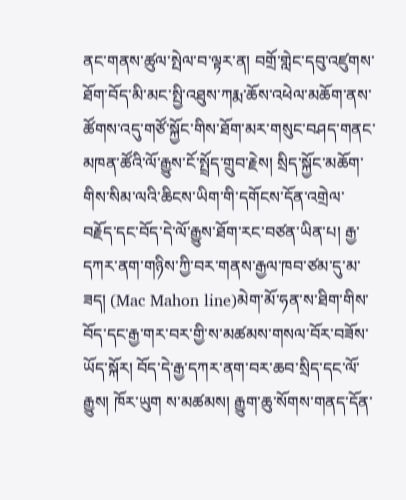ནང་གནས་ཚུལ་སྤེལ་བ་ལྟར་ན། བགྲོ་གླེང་དབུ་འཛུགས་ཐོག་བོད་མི་མང་སྤྱི་འཐུས་ཀརྨ་ཆོས་འཕེལ་མཆོག་ནས་ཚོགས་འདུ་གཙོ་སྐྱོང་གིས་ཐོག་མར་གསུང་བཤད་གནང་མཁན་ཚོའི་ལོ་རྒྱུས་ངོ་སྤྲོད་གྲུབ་རྗེས། སྲིད་སྐྱོང་མཆོག་གིས་སིམ་ལའི་ཆིངས་ཡིག་གི་དགོངས་དོན་འགྲེལ་བརྗོད་དང་བོད་དེ་ལོ་རྒྱུས་ཐོག་རང་བཙན་ཡིན་པ། རྒྱ་དཀར་ནག་གཉིས་ཀྱི་བར་གནས་རྒྱལ་ཁབ་ཙམ་དུ་མ་ཟད། (Mac Mahon line)མེག་མོ་ཧན་ས་ཐིག་གིས་བོད་དང་རྒྱ་གར་བར་གྱི་ས་མཚམས་གསལ་བོར་བཟོས་ཡོད་སྐོར། བོད་དེ་རྒྱ་དཀར་ནག་བར་ཆབ་སྲིད་དང་ལོ་རྒྱུས། ཁོར་ཡུག ས་མཚམས། རྒྱུག་ཆུ་སོགས་གནད་དོན་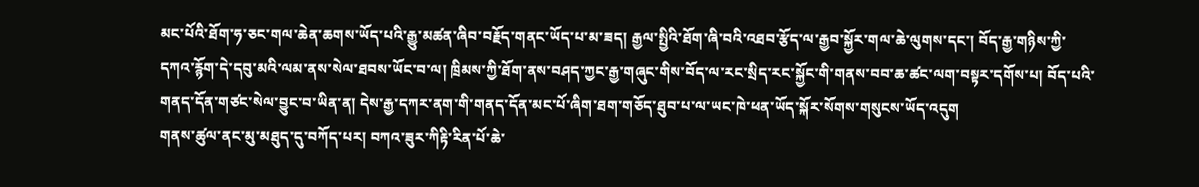མང་པོའི་ཐོག་ཧ་ཅང་གལ་ཆེན་ཆགས་ཡོད་པའི་རྒྱུ་མཚན་ཞིབ་བརྗོད་གནང་ཡོད་པ་མ་ཟད། རྒྱལ་སྤྱིའི་ཐོག་ཞི་བའི་འཐབ་རྩོད་ལ་རྒྱབ་སྐྱོར་གལ་ཆེ་ལུགས་དང་། བོད་རྒྱ་གཉིས་ཀྱི་དཀའ་རྙོག་དེ་དབུ་མའི་ལམ་ནས་སེལ་ཐབས་ཡོང་བ་ལ། ཁྲིམས་ཀྱི་ཐོག་ནས་བཤད་ཀྱང་རྒྱ་གཞུང་གིས་བོད་ལ་རང་སྲིད་རང་སྐྱོང་གི་གནས་བབ་ཆ་ཚང་ལག་བསྟར་དགོས་པ། བོད་པའི་གནད་དོན་གཙང་སེལ་བྱུང་བ་ཡིན་ན། དེས་རྒྱ་དཀར་ནག་གི་གནད་དོན་མང་པོ་ཞིག་ཐག་གཅོད་ཐུབ་པ་ལ་ཡང་ཁེ་ཕན་ཡོད་སྐོར་སོགས་གསུངས་ཡོད་འདུག
གནས་ཚུལ་ནང་མུ་མཐུད་དུ་བཀོད་པར། བཀའ་ཟུར་ཀིརྟི་རིན་པོ་ཆེ་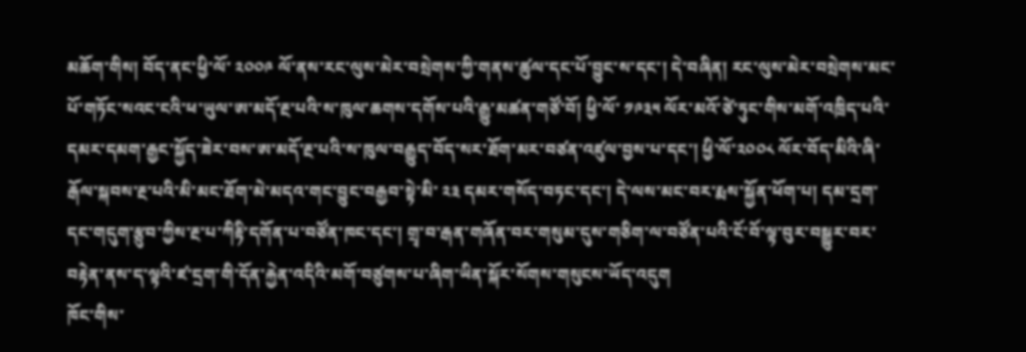མཆོག་གིས། བོད་ནང་ཕྱི་ལོ་ ༢༠༠༩ ལོ་ནས་རང་ལུས་མེར་བསྲེགས་ཀྱི་གནས་ཚུལ་དང་པོ་བྱུང་ས་དང་། དེ་བཞིན། རང་ལུས་མེར་བསྲེགས་མང་པོ་གཏོང་སའང་ངའི་ཕ་ཡུལ་ཨ་མདོ་རྔ་པའི་ས་ཁུལ་ཆགས་དགོས་པའི་རྒྱུ་མཚན་གཙོ་བོ། ཕྱི་ལོ་ ༡༩༣༥ ལོར་མའོ་ཙེ་ཏུང་གིས་མགོ་འཁྲིད་པའི་དམར་དམག་རྒྱང་སྐྱོད་ཟེར་བས་ཨ་མདོ་རྔ་པའི་ས་ཁུལ་བརྒྱུད་བོད་སར་ཐོག་མར་བཙན་འཛུལ་བྱས་པ་དང་། ཕྱི་ལོ་༢༠༠༨ ལོར་བོད་མིའི་ཞི་རྒོལ་སྐབས་རྔ་པའི་མི་མང་ཐོག་མེ་མདའ་གང་བྱུང་བརྒྱབ་སྟེ་མི་ ༢༣ དམར་གསོད་བཏང་དང་། དེ་ལས་མང་བར་རྨས་སྐྱོན་ཕོག་པ། དམ་དྲག་དང་གདུག་རྩུབ་ཀྱིས་རྔ་པ་ཀིརྟི་དགོན་པ་བཙོན་ཁང་དང་། གྲྭ་བ་རྒན་གཞོན་བར་གསུམ་དུས་གཅིག་ལ་བཙོན་པའི་ངོ་བོ་ལྟ་བུར་བསྒྱུར་བར་བརྟེན་ནས་ད་ལྟའི་ཛ་དྲག་གི་དོན་རྐྱེན་འདིའི་མགོ་བཙུགས་པ་ཞིག་ཡིན་སྐོར་སོགས་གསུངས་ཡོད་འདུག
ཁོང་གིས་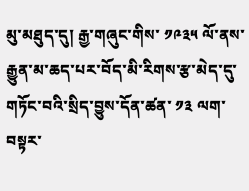མུ་མཐུད་དུ། རྒྱ་གཞུང་གིས་ ༡༩༣༥ ལོ་ནས་རྒྱུན་མ་ཆད་པར་བོད་མི་རིགས་རྩ་མེད་དུ་གཏོང་བའི་སྲིད་བྱུས་དོན་ཚན་ ༡༣ ལག་བསྟར་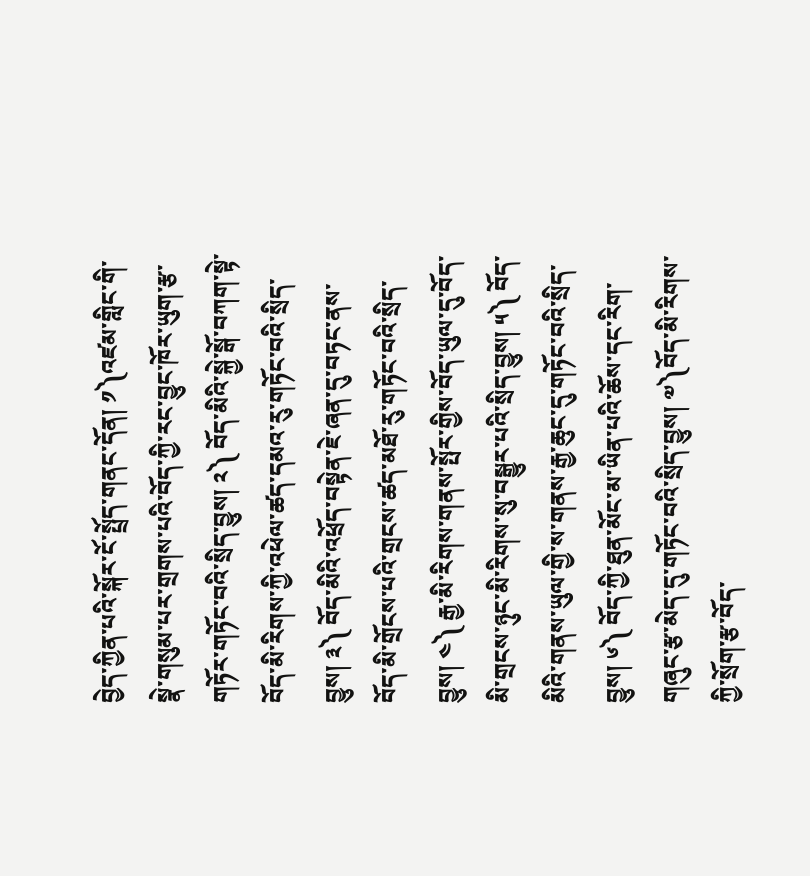བྱེད་ཀྱིན་པའི་སྐོར་ངོ་སྤྲོད་གནང་དོན། ༡༽འཛམ་གླིང་གི་སྣེ་གསུམ་པར་གྲགས་པའི་བོད་ཀྱི་རང་བྱུང་ཁོར་ཡུག་རྩ་གཏོར་གཏོང་བའི་སྲིད་བྱུས། ༢༽ བོད་མིའི་སྐྱེ་སྒོ་བཀག་སྟེ་བོད་མི་རིགས་ཀྱི་འཕེལ་ཚད་དམའ་རུ་གཏོང་བའི་སྲིད་བྱུས། ༣༽ བོད་མིའི་འཕྲོད་བསྟེན་ཇེ་ཞན་དུ་བཏང་ནས་བོད་མི་གྲོངས་པའི་གྲངས་ཚད་མཐོ་རུ་གཏོང་བའི་སྲིད་བྱུས། ༤༽ རྒྱ་མི་རིགས་གནས་སྤོར་གྱིས་བོད་ཡུལ་དུ་བོད་མི་གྲངས་ཉུང་མི་རིགས་སུ་བསྒྱུར་པའི་སྲིད་བྱུས། ༥༽ བོད་མིའི་གནས་ཡུལ་གྱི་ས་གནས་རྒྱ་ཆུང་དུ་གཏོང་བའི་སྲིད་བྱུས། ༦༽ བོད་ཀྱི་ཐུན་མོང་མ་ཡིན་པའི་ཆོས་དང་རིག་གཞུང་རྩ་མེད་དུ་གཏོང་བའི་སྲིད་བྱུས། ༧༽བོད་མི་རིགས་ཀྱི་སྲོག་རྩ་བོད་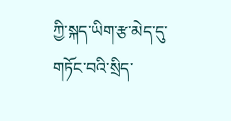ཀྱི་སྐད་ཡིག་རྩ་མེད་དུ་གཏོང་བའི་སྲིད་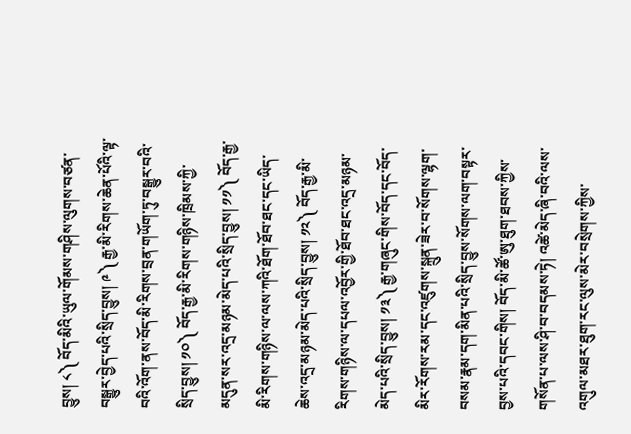བྱུས། ༨༽ བོད་མིའི་ཡུལ་གོམས་གཤིས་ལུགས་བཙན་བསྒྱུར་བྱེད་པའི་སྲིད་བྱུས། ༩༽ རྒྱ་མི་རིགས་ཆེན་པོའི་ལྟ་བའི་འོག་ནས་བོད་མི་རིགས་བྲན་གཡོག་ཏུ་བསྒྱུར་བའི་སྲིད་བྱུས། ༡༠༽ བོད་རྒྱ་མི་རིགས་གཉིས་ཁྲིམས་ཀྱི་མདུན་སར་འདྲ་མཉམ་མེད་པའི་སྲིད་བྱུས། ༡༡༽ བོད་རྒྱ་མི་རིགས་གཉིས་ལ་ལས་ཀའི་ཐོག་ཐོབ་ཐང་དང་ཡིད་ཆེས་འདྲ་མཉམ་མེད་པའི་སྲིད་བྱུས། ༡༢༽ བོད་རྒྱ་མི་རིགས་གཉིས་ལ་དཔལ་འབྱོར་གྱི་ཐོབ་ཐང་འདྲ་མཉམ་མེད་པའི་སྲིད་བྱུས། ༡༣༽ རྒྱ་གཞུང་གིས་བོད་དང་བོད་མིར་རོགས་རམ་དང་འཛུགས་སྐྲུན་ཟེར་བ་སོགས་ལྷག་བསམ་རྣམ་དག་མིན་པའི་སྲིད་བྱུས་སོགས་ལག་བསྟར་བྱས་པའི་དབང་གིས། བོད་མི་ཚོ་ཨུ་ཐུག་ཐབས་ཀྱིས་གསོན་པ་ལས་ཤི་བ་བདམས་ཏེ། འཚེ་མེད་ཞི་བའི་ལས་འགུལ་མཐར་ཐུག་རང་ལུས་མེར་བསྲེགས་ཀྱིས་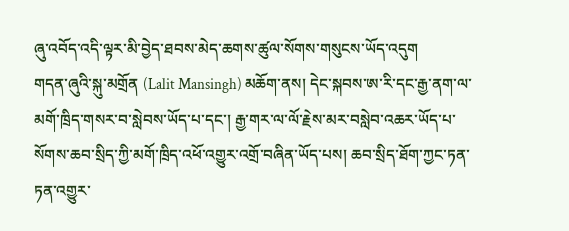ཞུ་འབོད་འདི་ལྟར་མི་བྱེད་ཐབས་མེད་ཆགས་ཚུལ་སོགས་གསུངས་ཡོད་འདུག
གདན་ཞུའི་སྐུ་མགྲོན (Lalit Mansingh) མཆོག་ནས། དེང་སྐབས་ཨ་རི་དང་རྒྱ་ནག་ལ་མགོ་ཁྲིད་གསར་བ་སླེབས་ཡོད་པ་དང་། རྒྱ་གར་ལ་ལོ་རྗེས་མར་བསླེབ་འཆར་ཡོད་པ་སོགས་ཆབ་སྲིད་ཀྱི་མགོ་ཁྲིད་འཕོ་འགྱུར་འགྲོ་བཞིན་ཡོད་པས། ཆབ་སྲིད་ཐོག་ཀྱང་ཏན་ཏན་འགྱུར་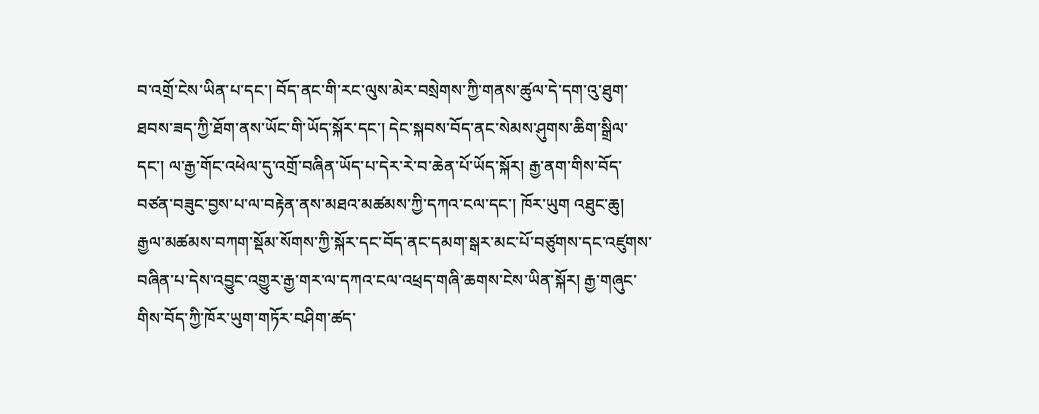བ་འགྲོ་ངེས་ཡིན་པ་དང་། བོད་ནང་གི་རང་ལུས་མེར་བསྲེགས་ཀྱི་གནས་ཚུལ་དེ་དག་འུ་ཐུག་ཐབས་ཟད་ཀྱི་ཐོག་ནས་ཡོང་གི་ཡོད་སྐོར་དང་། དེང་སྐབས་བོད་ནང་སེམས་ཤུགས་ཆིག་སྒྲིལ་དང་། ལ་རྒྱ་གོང་འཕེལ་དུ་འགྲོ་བཞིན་ཡོད་པ་དེར་རེ་བ་ཆེན་པོ་ཡོད་སྐོར། རྒྱ་ནག་གིས་བོད་བཙན་བཟུང་བྱས་པ་ལ་བརྟེན་ནས་མཐའ་མཚམས་ཀྱི་དཀའ་ངལ་དང་། ཁོར་ཡུག འཐུང་ཆུ། རྒྱལ་མཚམས་བཀག་སྡོམ་སོགས་ཀྱི་སྐོར་དང་བོད་ནང་དམག་སྒར་མང་པོ་བཙུགས་དང་འཛུགས་བཞིན་པ་དེས་འབྱུང་འགྱུར་རྒྱ་གར་ལ་དཀའ་ངལ་འཕྲད་གཞི་ཆགས་ངེས་ཡིན་སྐོར། རྒྱ་གཞུང་གིས་བོད་ཀྱི་ཁོར་ཡུག་གཏོར་བཤིག་ཚད་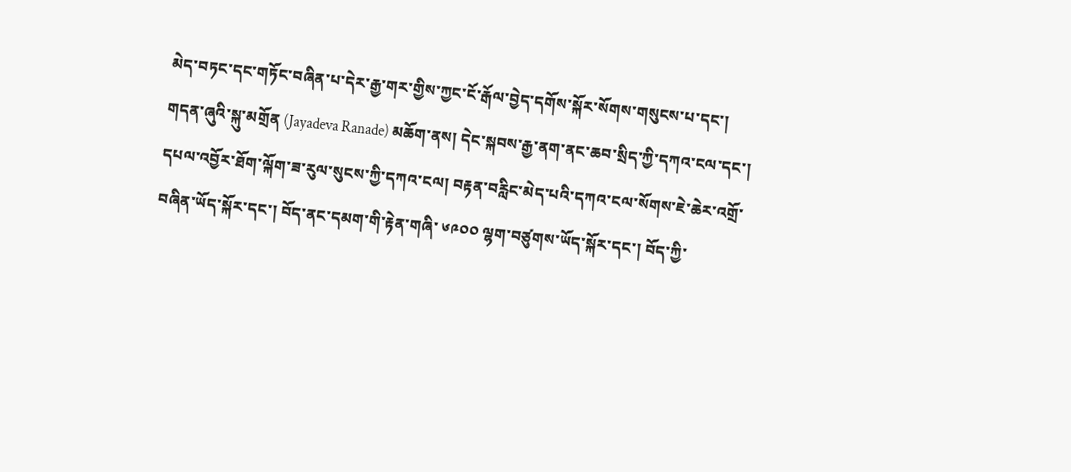མེད་བཏང་དང་གཏོང་བཞིན་པ་དེར་རྒྱ་གར་གྱིས་ཀྱང་ངོ་རྒོལ་བྱེད་དགོས་སྐོར་སོགས་གསུངས་པ་དང་།
གདན་ཞུའི་སྐུ་མགྲོན (Jayadeva Ranade) མཆོག་ནས། དེང་སྐབས་རྒྱ་ནག་ནང་ཆབ་སྲིད་ཀྱི་དཀའ་ངལ་དང་། དཔལ་འབྱོར་ཐོག་ལྐོག་ཟ་རུལ་སུངས་ཀྱི་དཀའ་ངལ། བརྟན་བརླིང་མེད་པའི་དཀའ་ངལ་སོགས་ཇེ་ཆེར་འགྲོ་བཞིན་ཡོད་སྐོར་དང་། བོད་ནང་དམག་གི་རྟེན་གཞི་ ༦༩༠༠ ལྷག་བཙུགས་ཡོད་སྐོར་དང་། བོད་ཀྱི་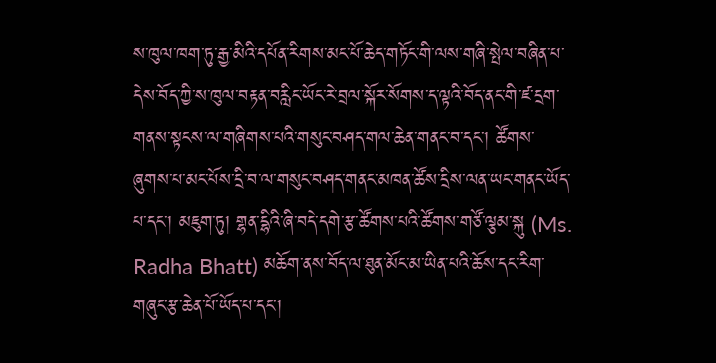ས་ཁུལ་ཁག་ཏུ་རྒྱ་མིའི་དཔོན་རིགས་མང་པོ་ཆེད་གཏོང་གི་ལས་གཞི་སྤེལ་བཞིན་པ་དེས་བོད་ཀྱི་ས་ཁུལ་བརྟན་བརླིང་ཡོང་རེ་བྲལ་སྐོར་སོགས་ད་ལྟའི་བོད་ནང་གི་ཛ་དྲག་གནས་སྟངས་ལ་གཞིགས་པའི་གསུང་བཤད་གལ་ཆེན་གནང་བ་དང་། ཚོགས་ཞུགས་པ་མང་པོས་དྲི་བ་ལ་གསུང་བཤད་གནང་མཁན་ཚོས་དྲིས་ལན་ཡང་གནང་ཡོད་པ་དང་། མཇུག་ཏུ། གྷན་དྷིའི་ཞི་བདེ་དགེ་རྩ་ཚོགས་པའི་ཚོགས་གཙོ་ལྕམ་སྐུ (Ms. Radha Bhatt) མཆོག་ནས་བོད་ལ་ཐུན་མོང་མ་ཡིན་པའི་ཆོས་དང་རིག་གཞུང་རྩ་ཆེན་པོ་ཡོད་པ་དང་།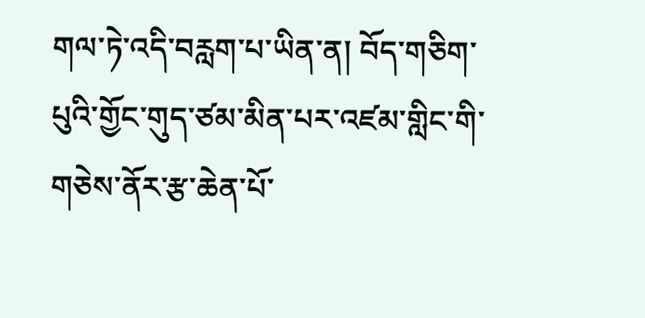གལ་ཏེ་འདི་བརླག་པ་ཡིན་ན། བོད་གཅིག་པུའི་གྱོང་གུད་ཙམ་མིན་པར་འཛམ་གླིང་གི་གཅེས་ནོར་རྩ་ཆེན་པོ་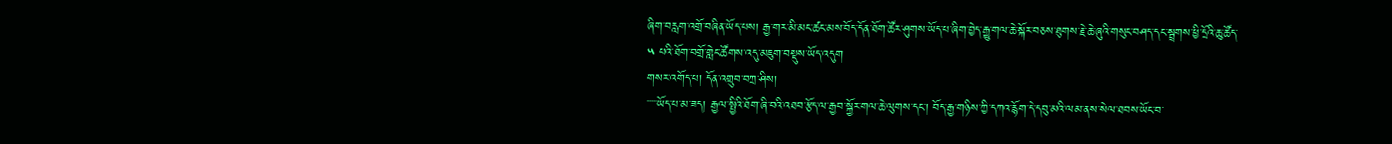ཞིག་བརླག་འགྲོ་བཞིན་ཡོད་པས། རྒྱ་གར་མི་མང་ཚང་མས་བོད་དོན་ཐོག་ཚོར་ཤུགས་ཡོད་པ་ཞིག་བྱེད་རྒྱུ་གལ་ཆེ་སྐོར་བཅས་ཐུགས་རྗེ་ཆེ་ཞུའི་གསུང་བཤད་དང་སྦྲགས་ཕྱི་དྲོའི་ཆུ་ཚོད་ ༥ པའི་ཐོག་བགྲོ་གླེང་ཚོགས་འདུ་མཇུག་བསྡུས་ཡོད་འདུག
གསར་འགོད་པ། དོན་འགྲུབ་བཀྲ་ཤིས།
་་་་་ཡོད་པ་མ་ཟད། རྒྱལ་སྤྱིའི་ཐོག་ཞི་བའི་འཐབ་རྩོད་ལ་རྒྱབ་སྐྱོར་གལ་ཆེ་ལུགས་དང་། བོད་རྒྱ་གཉིས་ཀྱི་དཀའ་རྙོག་དེ་དབུ་མའི་ལམ་ནས་སེལ་ཐབས་ཡོང་བ་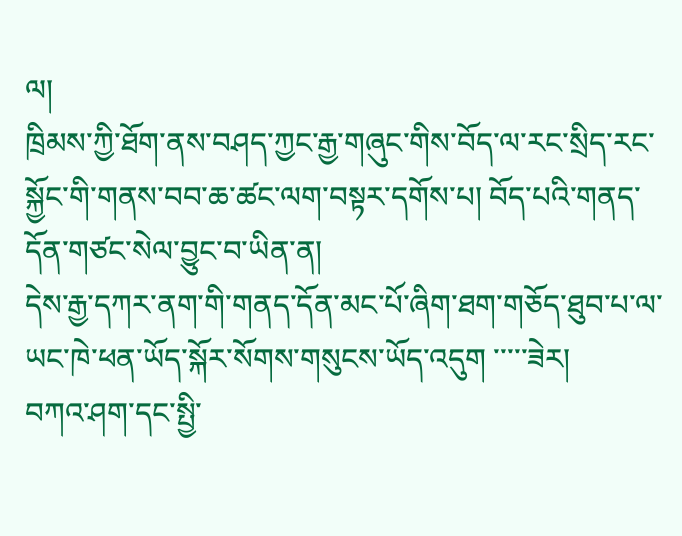ལ།
ཁྲིམས་ཀྱི་ཐོག་ནས་བཤད་ཀྱང་རྒྱ་གཞུང་གིས་བོད་ལ་རང་སྲིད་རང་སྐྱོང་གི་གནས་བབ་ཆ་ཚང་ལག་བསྟར་དགོས་པ། བོད་པའི་གནད་དོན་གཙང་སེལ་བྱུང་བ་ཡིན་ན།
དེས་རྒྱ་དཀར་ནག་གི་གནད་དོན་མང་པོ་ཞིག་ཐག་གཅོད་ཐུབ་པ་ལ་ཡང་ཁེ་ཕན་ཡོད་སྐོར་སོགས་གསུངས་ཡོད་འདུག ་་་་་ཟེར།
བཀའ་ཤག་དང་སྤྱི་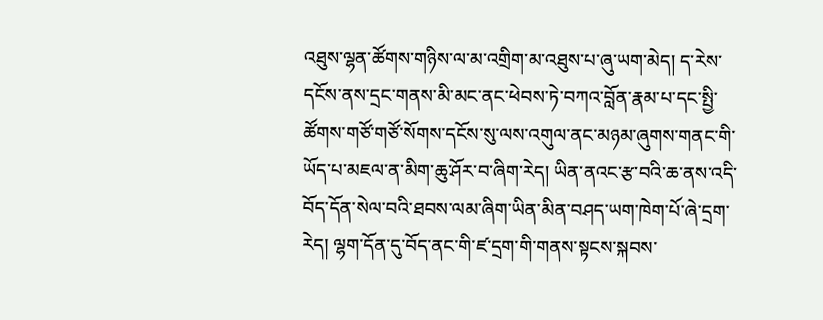འཐུས་ལྷན་ཚོགས་གཉིས་ལ་མ་འགྲིག་མ་འཐུས་པ་ཞུ་ཡག་མེད། ད་རེས་དངོས་ནས་དྲང་གནས་མི་མང་ནང་ཕེབས་ཏེ་བཀའ་བློན་རྣམ་པ་དང་སྤྱི་ཚོགས་གཙོ་གཙོ་སོགས་དངོས་སུ་ལས་འགུལ་ནང་མཉམ་ཞུགས་གནང་གི་ཡོད་པ་མཇལ་ན་མིག་ཆུ་ཤོར་བ་ཞིག་རེད། ཡིན་ནའང་རྩ་བའི་ཆ་ནས་འདི་བོད་དོན་སེལ་བའི་ཐབས་ལམ་ཞིག་ཡིན་མིན་བཤད་ཡག་ཁེག་པོ་ཞེ་དྲག་རེད། ལྷག་དོན་དུ་བོད་ནང་གི་ཛ་དྲག་གི་གནས་སྟངས་སྐབས་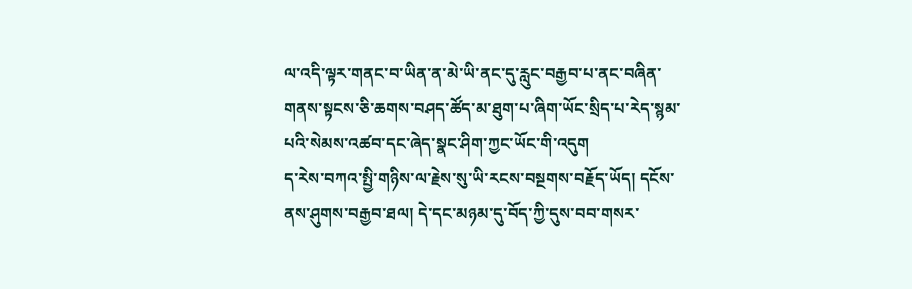ལ་འདི་ལྟར་གནང་བ་ཡིན་ན་མེ་ཡི་ནང་དུ་རླུང་བརྒྱབ་པ་ནང་བཞིན་གནས་སྟངས་ཅི་ཆགས་བཤད་ཚོད་མ་ཐུག་པ་ཞིག་ཡོང་སྲིད་པ་རེད་སྙམ་པའི་སེམས་འཚབ་དང་ཞེད་སྣང་ཤིག་ཀྱང་ཡོང་གི་འདུག
ད་རེས་བཀའ་སྤྱི་གཉིས་ལ་རྗེས་སུ་ཡི་རངས་བསྔགས་བརྗོད་ཡོད། དངོས་ནས་ཤུགས་བརྒྱབ་ཐལ། དེ་དང་མཉམ་དུ་བོད་ཀྱི་དུས་བབ་གསར་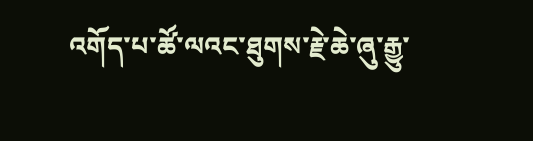འགོད་པ་ཚོ་ལའང་ཐུགས་རྗེ་ཆེ་ཞུ་རྒྱུ་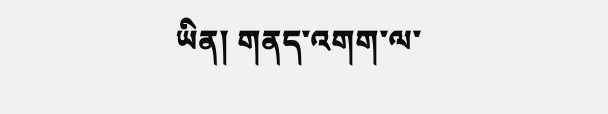ཡིན། གནད་འགག་ལ་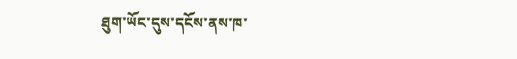ཐུག་ཡོང་དུས་དངོས་ནས་ཁ་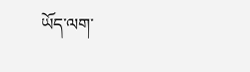ཡོད་ལག་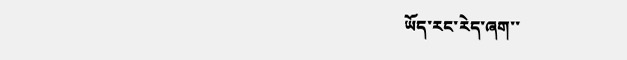ཡོད་རང་རེད་ཞག་་